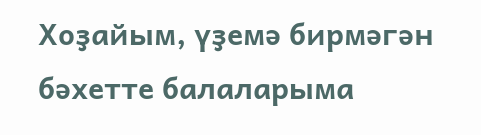Хоҙайым, үҙемә бирмәгән бәхетте балаларыма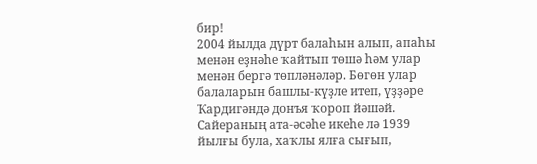бир!
2004 йылда дүрт балаһын алып, апаһы менән еҙнәһе ҡайтып төшә һәм улар менән бергә төпләнәләр. Бөгөн улар балаларын башлы-күҙле итеп, үҙҙәре Ҡардигәндә донъя ҡороп йәшәй. Сайераның ата-әсәһе икеһе лә 1939 йылғы була, хаҡлы ялға сығып,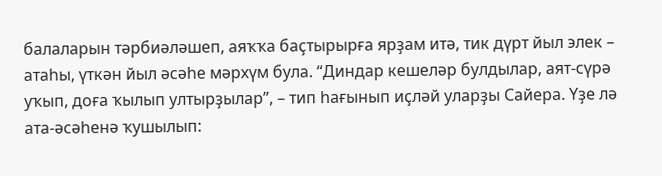балаларын тәрбиәләшеп, аяҡҡа баҫтырырға ярҙам итә, тик дүрт йыл элек – атаһы, үткән йыл әсәһе мәрхүм була. “Диндар кешеләр булдылар, аят-сүрә уҡып, доға ҡылып ултырҙылар”, – тип һағынып иҫләй уларҙы Сайера. Үҙе лә ата-әсәһенә ҡушылып: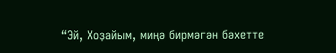“Эй, Хоҙайым, миңә бирмәгән бәхетте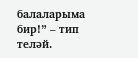балаларыма бир!” – тип теләй.